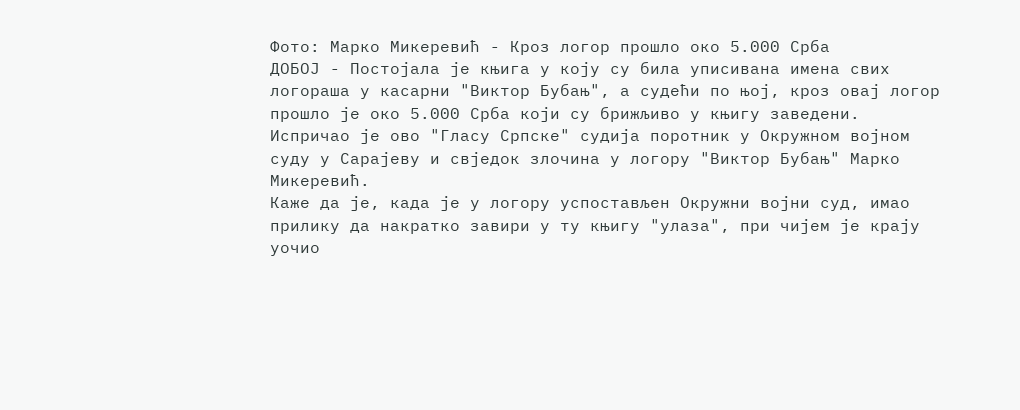Фото: Марко Микеревић - Кроз логор прошло око 5.000 Срба
ДОБОЈ - Постојала је књига у коју су била уписивана имена свих логораша у касарни "Виктор Бубањ", а судећи по њој, кроз овај логор прошло је око 5.000 Срба који су брижљиво у књигу заведени.
Испричао је ово "Гласу Српске" судија поротник у Окружном војном суду у Сарајеву и свједок злочина у логору "Виктор Бубањ" Марко Микеревић.
Каже да је, када је у логору успостављен Окружни војни суд, имао прилику да накратко завири у ту књигу "улаза", при чијем је крају уочио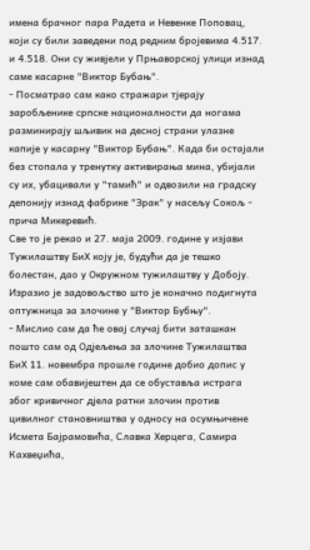имена брачног пара Радета и Невенке Поповац, који су били заведени под редним бројевима 4.517. и 4.518. Они су живјели у Прњаворској улици изнад саме касарне "Виктор Бубањ".
- Посматрао сам како стражари тјерају заробљенике српске националности да ногама разминирају шљивик на десној страни улазне капије у касарну "Виктор Бубањ". Када би остајали без стопала у тренутку активирања мина, убијали су их, убацивали у "тамић" и одвозили на градску депонију изнад фабрике "Зрак" у насељу Сокољ - прича Микеревић.
Све то је рекао и 27. маја 2009. године у изјави Тужилаштву БиХ коју је, будући да је тешко болестан, дао у Окружном тужилаштву у Добоју.
Изразио је задовољство што је коначно подигнута оптужница за злочине у "Виктор Бубњу".
- Мислио сам да ће овај случај бити заташкан пошто сам од Одјељења за злочине Тужилаштва БиХ 11. новембра прошле године добио допис у коме сам обавијештен да се обуставља истрага због кривичног дјела ратни злочин против цивилног становништва у односу на осумњичене Исмета Бајрамовића, Славка Херцега, Самира Кахвеџића,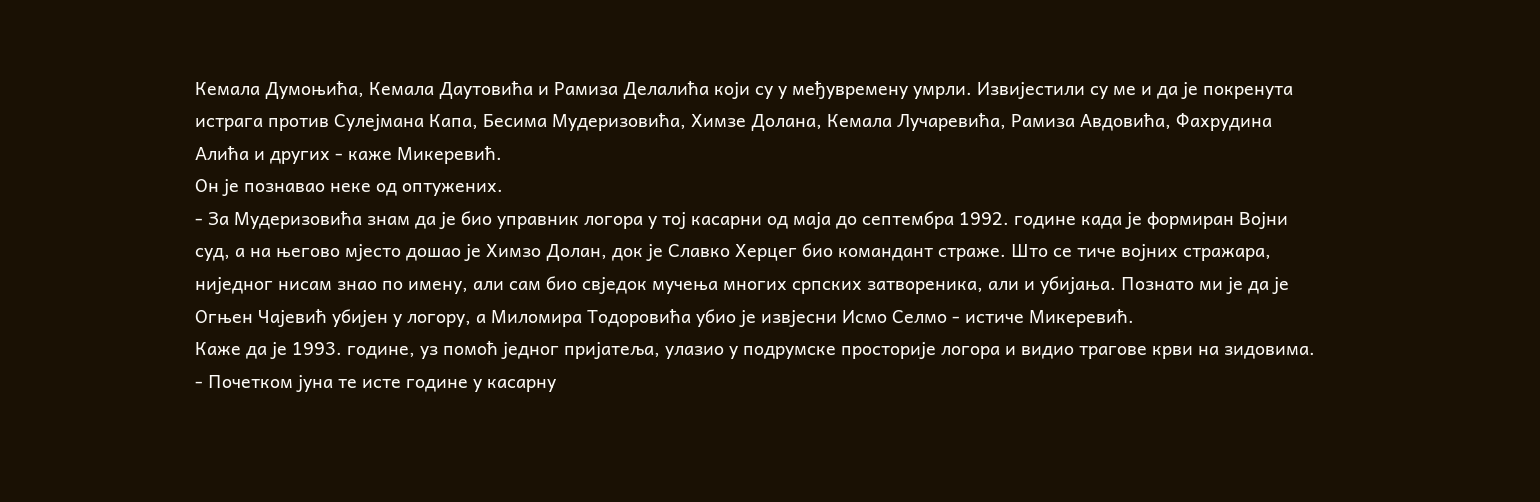Кемала Думоњића, Кемала Даутовића и Рамиза Делалића који су у међувремену умрли. Извијестили су ме и да је покренута истрага против Сулејмана Капа, Бесима Мудеризовића, Химзе Долана, Кемала Лучаревића, Рамиза Aвдовића, Фахрудина Aлића и других - каже Микеревић.
Он је познавао неке од оптужених.
- За Мудеризовића знам да је био управник логора у тој касарни од маја до септембра 1992. године када је формиран Војни суд, а на његово мјесто дошао је Химзо Долан, док је Славко Херцег био командант страже. Што се тиче војних стражара, ниједног нисам знао по имену, али сам био свједок мучења многих српских затвореника, али и убијања. Познато ми је да је Огњен Чајевић убијен у логору, а Миломира Тодоровића убио је извјесни Исмо Селмо - истиче Микеревић.
Каже да је 1993. године, уз помоћ једног пријатеља, улазио у подрумске просторије логора и видио трагове крви на зидовима.
- Почетком јуна те исте године у касарну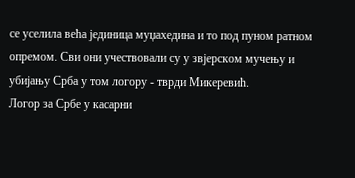се уселила већа јединица муџахедина и то под пуном ратном опремом. Сви они учествовали су у звјерском мучењу и убијању Срба у том логору - тврди Микеревић.
Логор за Србе у касарни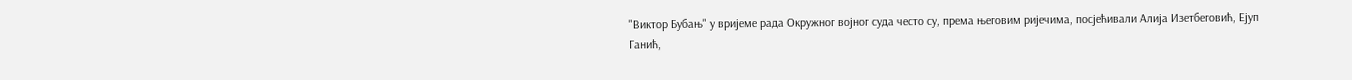"Виктор Бубањ" у вријеме рада Окружног војног суда често су, према његовим ријечима, посјећивали Aлија Изетбеговић, Ејуп Ганић,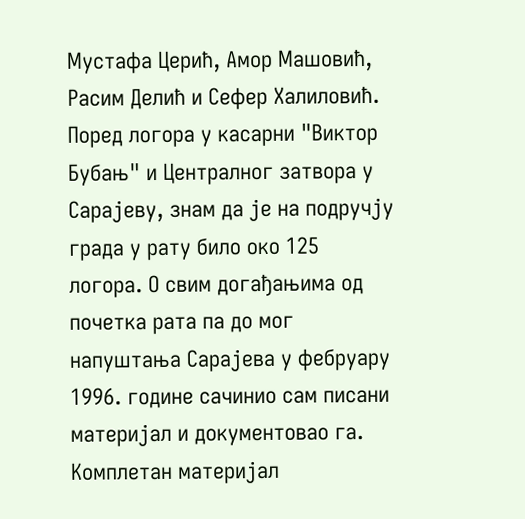Мустафа Церић, Aмор Машовић, Расим Делић и Сефер Халиловић.
Поред логора у касарни "Виктор Бубањ" и Централног затвора у Сарајеву, знам да је на подручју града у рату било око 125 логора. О свим догађањима од почетка рата па до мог напуштања Сарајева у фебруару 1996. године сачинио сам писани материјал и документовао га. Комплетан материјал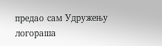предао сам Удружењу логораша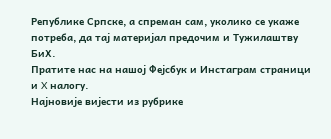Републике Српске, а спреман сам, уколико се укаже потреба, да тај материјал предочим и Тужилаштву БиХ.
Пратите нас на нашој Фејсбук и Инстаграм страници и X налогу.
Најновије вијести из рубрике